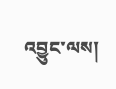འབྱུང་ལས།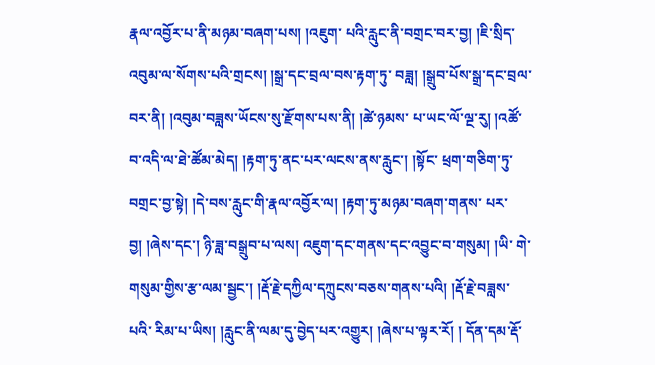རྣལ་འབྱོར་པ་ནི་མཉམ་བཞག་པས། །འཇུག་ པའི་རླུང་ནི་བགྲང་བར་བྱ། །ཇི་སྲིད་འབུམ་ལ་སོགས་པའི་གྲངས། །སྒྲ་དང་བྲལ་བས་རྟག་ཏུ་ བཟླ། །སྒྲུབ་པོས་སྒྲ་དང་བྲལ་བར་ནི། །འབུམ་བཟླས་ཡོངས་སུ་རྫོགས་པས་ནི། །ཚེ་ཉམས་ པ་ཡང་ལོ་ལྔ་རུ། །འཚོ་བ་འདི་ལ་ཐེ་ཚོམ་མེད། །རྟག་ཏུ་ནང་པར་ལངས་ནས་རླུང་། །སྟོང་ ཕྲག་གཅིག་ཏུ་བགྲང་བྱ་སྟེ། །དེ་བས་རླུང་གི་རྣལ་འབྱོར་ལ། །རྟག་ཏུ་མཉམ་བཞག་གནས་ པར་བྱ། །ཞེས་དང་། ཉི་ཟླ་བསྒྲུབ་པ་ལས། འཇུག་དང་གནས་དང་འབྱུང་བ་གསུམ། །ཡི་ གེ་གསུམ་གྱིས་རྩ་ལམ་སྦྱང་། །རྡོ་རྗེ་དཀྱིལ་དཀྲུངས་བཅས་གནས་པའི། །རྡོ་རྗེ་བཟླས་པའི་ རིམ་པ་ཡིས། །རླུང་ནི་ལམ་དུ་བྱེད་པར་འགྱུར། །ཞེས་པ་ལྟར་རོ། ། དོན་དམ་རྡོ་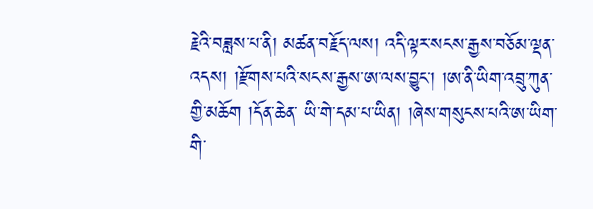རྗེའི་བཟླས་པ་ནི། མཚན་བརྗོད་ལས། འདི་ལྟར་སངས་རྒྱས་བཅོམ་ལྡན་ འདས། །རྫོགས་པའི་སངས་རྒྱས་ཨ་ལས་བྱུང་། །ཨ་ནི་ཡིག་འབྲུ་ཀུན་གྱི་མཆོག །དོན་ཆེན་ ཡི་གེ་དམ་པ་ཡིན། །ཞེས་གསུངས་པའི་ཨ་ཡིག་གི་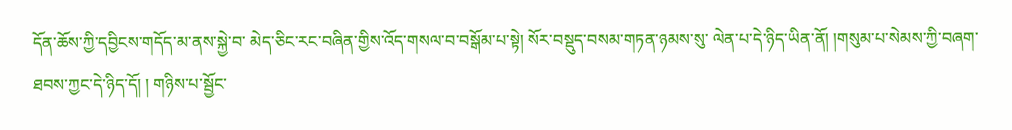དོན་ཆོས་ཀྱི་དབྱིངས་གདོད་མ་ནས་སྐྱེ་བ་ མེད་ཅིང་རང་བཞིན་གྱིས་འོད་གསལ་བ་བསྒོམ་པ་སྟེ། སོར་བསྡུད་བསམ་གཏན་ཉམས་སུ་ ལེན་པ་དེ་ཉིད་ཡིན་ནོ། །གསུམ་པ་སེམས་ཀྱི་བཞག་ཐབས་ཀྱང་དེ་ཉིད་དོ། ། གཉིས་པ་སྦྱོང་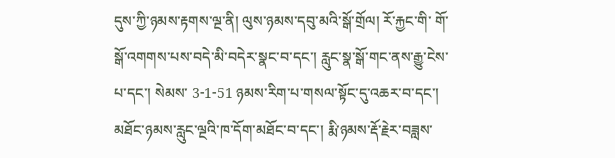དུས་ཀྱི་ཉམས་རྟགས་ལྔ་ནི། ལུས་ཉམས་དབུ་མའི་སྒོ་གྲོལ། རོ་རྐྱང་གི་ གོ་སྒོ་འགགས་པས་བདེ་མི་བདེར་སྣང་བ་དང་། རླུང་སྣ་སྒོ་གང་ནས་རྒྱུ་ངེས་པ་དང་། སེམས་ 3-1-51 ཉམས་རིག་པ་གསལ་སྟོང་དུ་འཆར་བ་དང་། མཐོང་ཉམས་རླུང་ལྔའི་ཁ་དོག་མཐོང་བ་དང་། རྨི་ཉམས་རྡོ་རྗེར་བཟླས་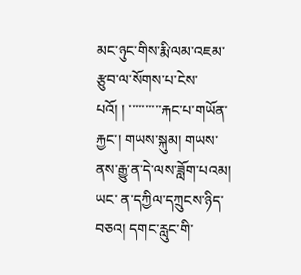མང་ཉུང་གིས་རྨི་ལམ་འཇམ་རྩུབ་ལ་སོགས་པ་ངེས་པའོ། ། ་་་་་་་་་་རྐང་པ་གཡོན་རྐྱང་། གཡས་སྐུམ། གཡས་ནས་རྒྱུ་ན་དེ་ལས་ཟློག་པའམ། ཡང་ ན་དཀྱིལ་དཀྲུངས་ཉིད་བཅའ། དགང་རླུང་གི་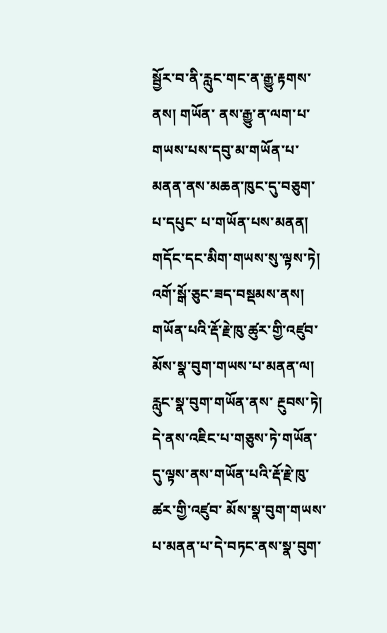སྦྱོར་བ་ནི་རླུང་གང་ན་རྒྱུ་རྟགས་ནས། གཡོན་ ནས་རྒྱུ་ན་ལག་པ་གཡས་པས་དབུ་མ་གཡོན་པ་མནན་ནས་མཆན་ཁུང་དུ་བཅུག་པ་དཔུང་ པ་གཡོན་པས་མནན། གདོང་དང་མིག་གཡས་སུ་ལྟས་ཏེ། འགོ་སྒོ་ཅུང་ཟད་བསྡམས་ནས། གཡོན་པའི་རྡོ་རྗེ་ཁུ་ཚུར་གྱི་འཛུབ་མོས་སྣ་བུག་གཡས་པ་མནན་ལ། རླུང་སྣ་བུག་གཡོན་ནས་ རྔུབས་ཏེ། དེ་ནས་འཇིང་པ་གཅུས་ཏེ་གཡོན་དུ་ལྟས་ནས་གཡོན་པའི་རྡོ་རྗེ་ཁུ་ཚར་གྱི་འཛུབ་ མོས་སྣ་བུག་གཡས་པ་མནན་པ་དེ་བཏང་ནས་སྣ་བུག་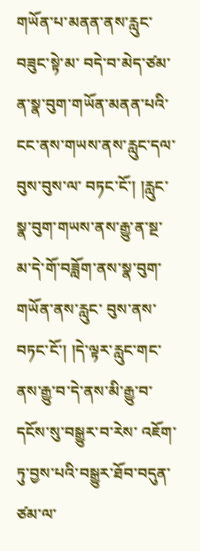གཡོན་པ་མནན་ནས་རླུང་བཟུང་སྟེ་མ་ བདེ་བ་མེད་ཙམ་ན་སྣ་བུག་གཡོན་མནན་པའི་ངང་ནས་གཡས་ནས་རླུང་དལ་བུས་བུས་ལ་ བཏང་ངོ་། །རླུང་སྣ་བུག་གཡས་ནས་རྒྱུ་ན་སྔ་མ་དེ་གོ་བཟློག་ནས་སྣ་བུག་གཡོན་ནས་རླུང་ བུས་ནས་བཏང་ངོ་། །དེ་ལྟར་རླུང་གང་ནས་རྒྱུ་བ་དེ་ནས་མི་རྒྱུ་བ་དངོས་སུ་བསྒྱུར་བ་རེས་ འཇོག་ཏུ་བྱས་པའི་བསྒྱུར་ཐོབ་བདུན་ཙམ་ལ་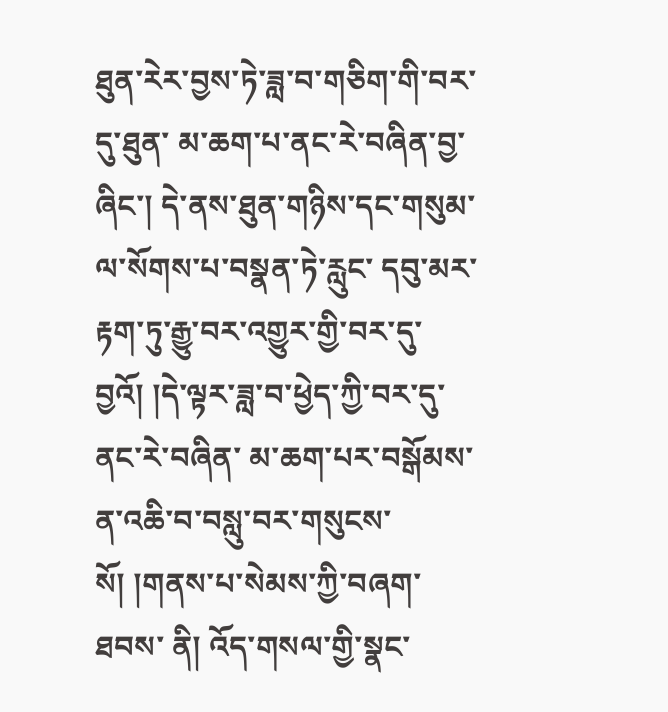ཐུན་རེར་བྱས་ཏེ་ཟླ་བ་གཅིག་གི་བར་དུ་ཐུན་ མ་ཆག་པ་ནང་རེ་བཞིན་བྱ་ཞིང་། དེ་ནས་ཐུན་གཉིས་དང་གསུམ་ལ་སོགས་པ་བསྣན་ཏེ་རླུང་ དབུ་མར་རྟག་ཏུ་རྒྱུ་བར་འགྱུར་གྱི་བར་དུ་བྱའོ། །དེ་ལྟར་ཟླ་བ་ཕྱེད་ཀྱི་བར་དུ་ནང་རེ་བཞིན་ མ་ཆག་པར་བསྒོམས་ན་འཆི་བ་བསླུ་བར་གསུངས་སོ། །གནས་པ་སེམས་ཀྱི་བཞག་ཐབས་ ནི། འོད་གསལ་གྱི་སྣང་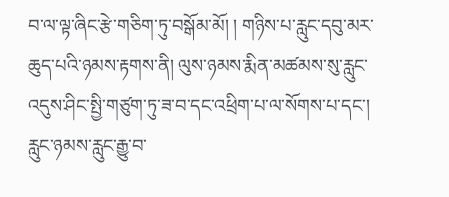བ་ལ་ལྟ་ཞིང་རྩེ་གཅིག་ཏུ་བསྒོམ་མོ། ། གཉིས་པ་རླུང་དབུ་མར་ཆུད་པའི་ཉམས་རྟགས་ནི། ལུས་ཉམས་རྨིན་མཚམས་སུ་རླུང་ འདུས་ཤིང་སྤྱི་གཙུག་ཏུ་ཟ་བ་དང་འཕྲིག་པ་ལ་སོགས་པ་དང་། རླུང་ཉམས་རླུང་རྒྱུ་བ་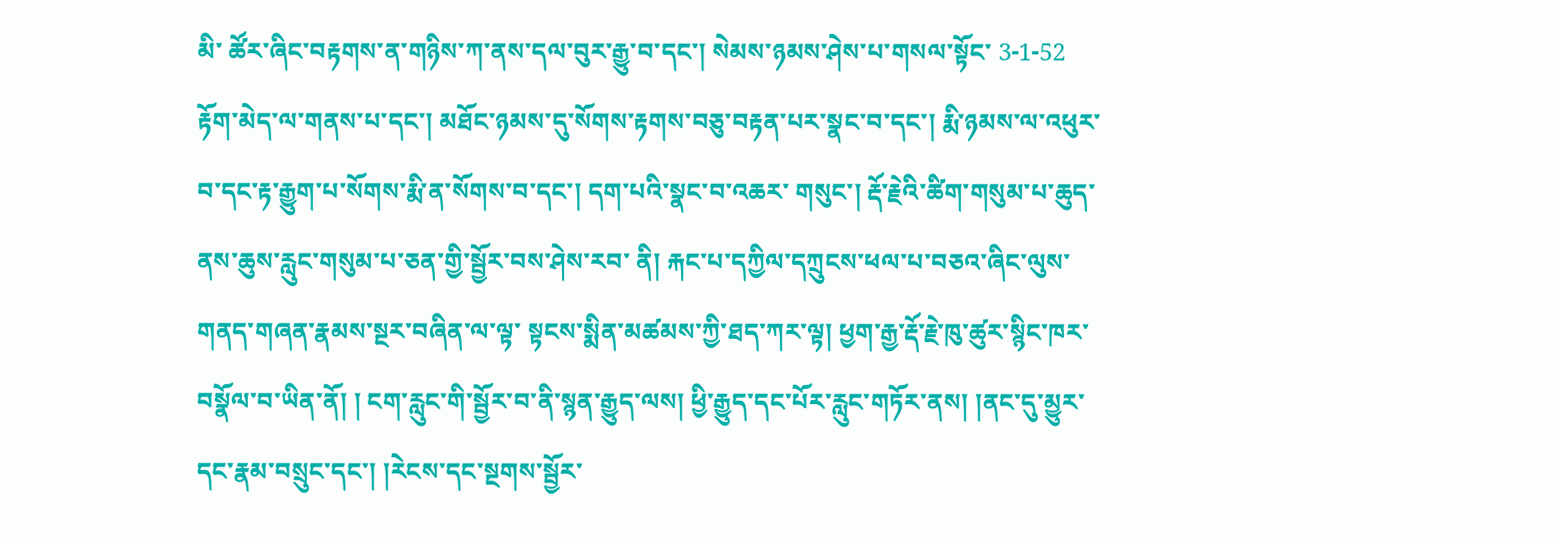མི་ ཚོར་ཞིང་བརྟགས་ན་གཉིས་ཀ་ནས་དལ་བུར་རྒྱུ་བ་དང་། སེམས་ཉམས་ཤེས་པ་གསལ་སྟོང་ 3-1-52 རྟོག་མེད་ལ་གནས་པ་དང་། མཐོང་ཉམས་དུ་སོགས་རྟགས་བཅུ་བརྟན་པར་སྣང་བ་དང་། རྨི་ཉམས་ལ་འཕུར་བ་དང་རྟ་རྒྱུག་པ་སོགས་རྨི་ན་སོགས་བ་དང་། དག་པའི་སྣང་བ་འཆར་ གསུང་། རྡོ་རྗེའི་ཚིག་གསུམ་པ་ཆུད་ནས་ཆུས་རླུང་གསུམ་པ་ཅན་གྱི་སྦྱོར་བས་ཤེས་རབ་ ནི། རྐང་པ་དཀྱིལ་དཀྲུངས་ཕལ་པ་བཅའ་ཞིང་ལུས་གནད་གཞན་རྣམས་སྔར་བཞིན་ལ་ལྟ་ སྟངས་སྨིན་མཚམས་ཀྱི་ཐད་ཀར་ལྟ། ཕྱག་རྒྱ་རྡོ་རྗེ་ཁུ་ཚུར་སྙིང་ཁར་བསྣོལ་བ་ཡིན་ནོ། ། ངག་རླུང་གི་སྦྱོར་བ་ནི་སྙན་རྒྱུད་ལས། ཕྱི་རྒྱུད་དང་པོར་རླུང་གཏོར་ནས། །ནང་དུ་མྱུར་ དང་རྣམ་བསྲུང་དང་། །རེངས་དང་སྔགས་སྦྱོར་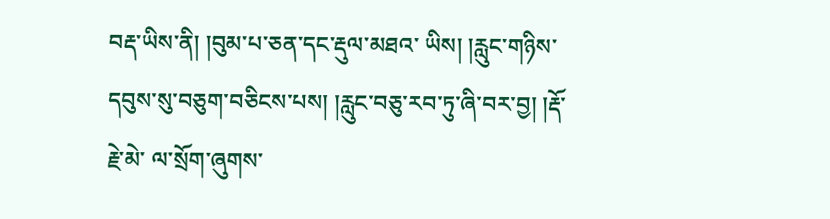བརྡ་ཡིས་ནི། །བུམ་པ་ཅན་དང་རྡུལ་མཐའ་ ཡིས། །རླུང་གཉིས་དབུས་སུ་བཅུག་བཅིངས་པས། །རླུང་བཅུ་རབ་ཏུ་ཞི་བར་བྱ། །རྡོ་རྗེ་མེ་ ལ་སྲོག་ཞུགས་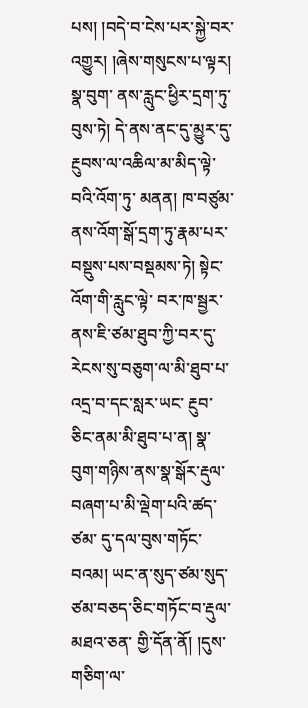པས། །བདེ་བ་ངེས་པར་སྐྱེ་བར་འགྱུར། །ཞེས་གསུངས་པ་ལྟར། སྣ་བུག་ ནས་རླུང་ཕྱིར་དྲག་ཏུ་བུས་ཏེ། དེ་ནས་ནང་དུ་མྱུར་དུ་རྔུབས་ལ་འཆིལ་མ་མིད་ལྟེ་བའི་འོག་ཏུ་ མནན། ཁ་བཙུམ་ནས་འོག་སྒོ་དྲག་ཏུ་རྣམ་པར་བསྡུས་པས་བསྡམས་ཏེ། སྟེང་འོག་གི་རླུང་ལྟེ་ བར་ཁ་སྦྱར་ནས་ཇི་ཙམ་ཐུབ་ཀྱི་བར་དུ་རེངས་སུ་བཅུག་ལ་མི་ཐུབ་པ་འདྲ་བ་དང་སླར་ཡང་ རྔུབ་ཅིང་ནམ་མི་ཐུབ་པ་ན། སྣ་བུག་གཉིས་ནས་སྣ་སྒོར་རྡུལ་བཞག་པ་མི་ལྡེག་པའི་ཚད་ཙམ་ དུ་དལ་བུས་གཏོང་བའམ། ཡང་ན་སུད་ཙམ་སུད་ཙམ་བཅད་ཅིང་གཏོང་བ་རྡུལ་མཐའ་ཅན་ གྱི་དོན་ནོ། །དུས་གཅིག་ལ་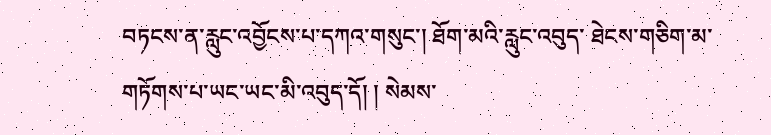བཏངས་ན་རླུང་འབྱོངས་པ་དཀའ་གསུང་། ཐོག་མའི་རླུང་འབུད་ ཐེངས་གཅིག་མ་གཏོགས་པ་ཡང་ཡང་མི་འབུད་དོ། ། སེམས་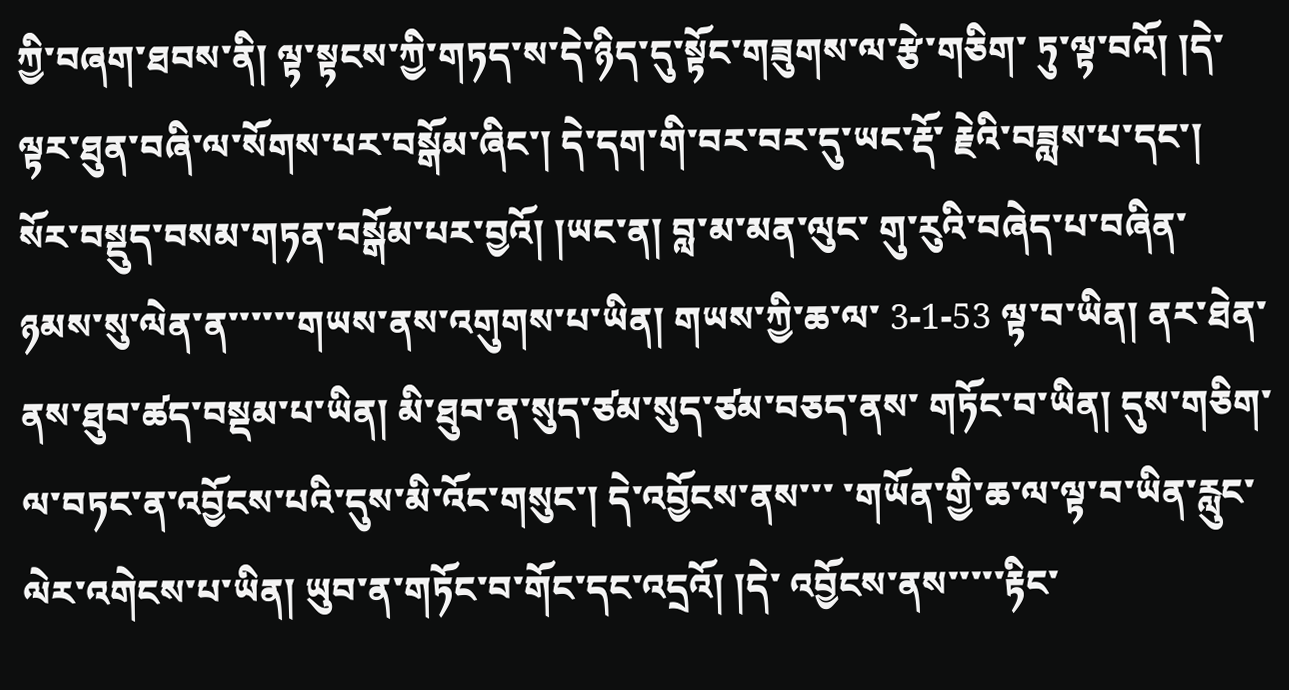ཀྱི་བཞག་ཐབས་ནི། ལྟ་སྟངས་ཀྱི་གཏད་ས་དེ་ཉིད་དུ་སྟོང་གཟུགས་ལ་རྩེ་གཅིག་ ཏུ་ལྟ་བའོ། །དེ་ལྟར་ཐུན་བཞི་ལ་སོགས་པར་བསྒོམ་ཞིང་། དེ་དག་གི་བར་བར་དུ་ཡང་རྡོ་ རྗེའི་བཟླས་པ་དང་། སོར་བསྡུད་བསམ་གཏན་བསྒོམ་པར་བྱའོ། །ཡང་ན། བླ་མ་མན་ལུང་ གུ་རུའི་བཞེད་པ་བཞིན་ཉམས་སུ་ལེན་ན་་་་་་གཡས་ནས་འགུགས་པ་ཡིན། གཡས་ཀྱི་ཆ་ལ་ 3-1-53 ལྟ་བ་ཡིན། ནར་ཐེན་ནས་ཐུབ་ཚད་བསྡམ་པ་ཡིན། མི་ཐུབ་ན་སུད་ཙམ་སུད་ཙམ་བཅད་ནས་ གཏོང་བ་ཡིན། དུས་གཅིག་ལ་བཏང་ན་འབྱོངས་པའི་དུས་མི་འོང་གསུང་། དེ་འབྱོངས་ནས་་་ ་གཡོན་གྱི་ཆ་ལ་ལྟ་བ་ཡིན་རླུང་ལེར་འགེངས་པ་ཡིན། ཡུབ་ན་གཏོང་བ་གོང་དང་འདྲའོ། །དེ་ འབྱོངས་ནས་་་་་རྟིང་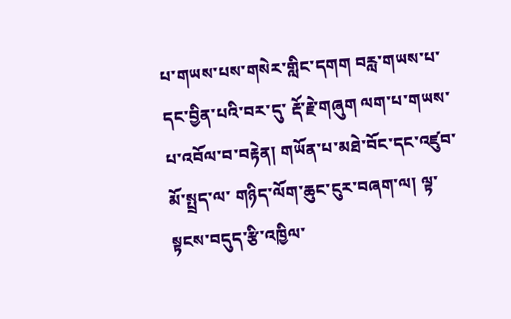པ་གཡས་པས་གསེར་གླིང་དགག བརླ་གཡས་པ་དང་བྱིན་པའི་བར་དུ་ རྡོ་རྗེ་གཞུག ལག་པ་གཡས་པ་འབོལ་བ་བརྟེན། གཡོན་པ་མཐེ་བོང་དང་འཛུབ་མོ་སྤྲད་ལ་ གཉིད་ལོག་ཆུང་ངུར་བཞག་ལ། ལྟ་སྟངས་བདུད་རྩི་འཁྱིལ་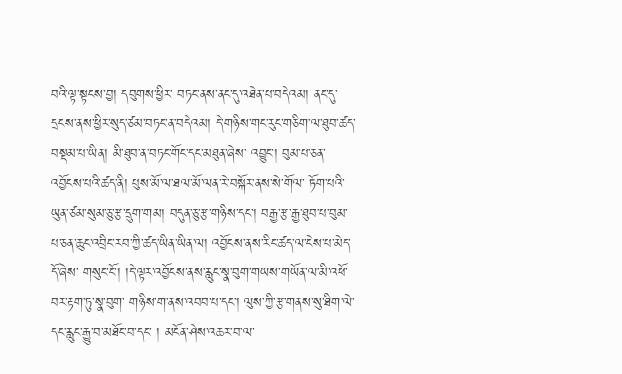བའི་ལྟ་སྟངས་བྱ། དབུགས་ཕྱིར་ བཏང་ནས་ནང་དུ་འཐེན་པ་བདེའམ། ནང་དུ་དྲངས་ནས་ཕྱིར་སུད་ཙམ་བཏང་ན་བདེའམ། དེ་གཉིས་གང་རུང་གཅིག་ལ་ཐུབ་ཚད་བསྡམ་པ་ཡིན། མི་ཐུབ་ན་བཏང་གོང་དང་མཐུན་ཞེས་ འབྱུང་། བུམ་པ་ཅན་འབྱོངས་པའི་ཚད་ནི། པུས་མོ་ལ་ཐལ་མོ་ལན་རེ་བསྐོར་ནས་སེ་གོལ་ ཏོག་པའི་ཡུན་ཙམ་སུམ་ཅུ་རྩ་དྲུག་གམ། བདུན་ཅུ་རྩ་གཉིས་དང་། བརྒྱ་རྩ་རྒྱ་ཐུབ་པ་བུམ་ པ་ཅན་ཆུང་འབྲིང་རབ་ཀྱི་ཚད་ཡིན་ཡིན་ལ། འབྱོངས་ནས་རིང་ཚད་ལ་ངེས་པ་མེད་དོ་ཞེས་ གསུང་ངོ་། །དེ་ལྟར་འབྱོངས་ནས་རླུང་སྣ་བུག་གཡས་གཡོན་ལ་མི་འཕོ་བར་རྟག་ཏུ་སྣ་བུག་ གཉིས་ག་ནས་འབབ་པ་དང་། ལུས་ཀྱི་རྩ་གནས་སུ་ཐིག་ལེ་དང་རླུང་རྒྱུ་བ་མཐོང་བ་དང་ ། མངོན་ཤེས་འཆར་བ་ལ་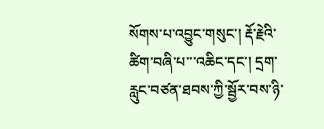སོགས་པ་འབྱུང་གསུང་། རྡོ་རྗེའི་ཚིག་བཞི་པ་་་འཆིང་དང་། དྲག་ རླུང་བཙན་ཐབས་ཀྱི་སྦྱོར་བས་ཉི་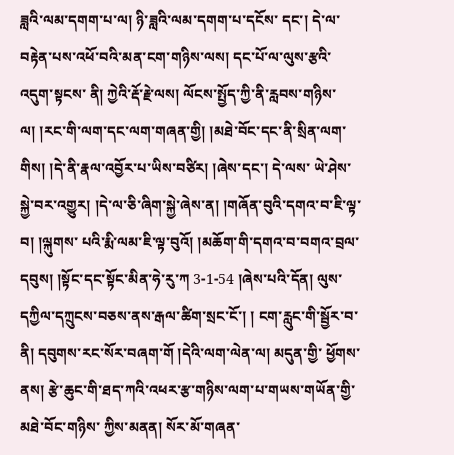ཟླའི་ལམ་དགག་པ་ལ། ཉི་ཟླའི་ལམ་དགག་པ་དངོས་ དང་། དེ་ལ་བརྟེན་པས་འཕོ་བའི་མན་ངག་གཉིས་ལས། དང་པོ་ལ་ལུས་རྩའི་འདུག་སྟངས་ ནི། ཀྱེའི་རྡོ་རྗེ་ལས། ལོངས་སྤྱོད་ཀྱི་ནི་རླབས་གཉིས་ལ། །རང་གི་ལག་དང་ལག་གཞན་གྱི། །མཐེ་བོང་དང་ནི་སྲིན་ལག་གིས། །དེ་ནི་རྣལ་འབྱོར་པ་ཡིས་བཙིར། །ཞེས་དང་། དེ་ལས་ ཡེ་ཤེས་སྐྱེ་བར་འགྱུར། །དེ་ལ་ཅི་ཞིག་སྐྱེ་ཞེས་ན། །གཞོན་བུའི་དགའ་བ་ཇི་ལྟ་བ། །ལྐུགས་ པའི་རྨི་ལམ་ཇི་ལྟ་བུའོ། །མཆོག་གི་དགའ་བ་བགའ་བྲལ་དབུས། །སྟོང་དང་སྟོང་མིན་ཧེ་རུ་ཀ 3-1-54 །ཞེས་པའི་དོན། ལུས་དཀྱིལ་དཀྲུངས་བཅས་ནས་རྒལ་ཚིག་སྲང་ངོ་། ། ངག་རླུང་གི་སྦྱོར་བ་ནི། དབུགས་རང་སོར་བཞག་གོ །དེའི་ལག་ལེན་ལ། མདུན་གྱི་ ཕྱོགས་ནས། རྩེ་ཆུང་གི་ཐད་ཀའི་འཕར་རྩ་གཉིས་ལག་པ་གཡས་གཡོན་གྱི་མཐེ་བོང་གཉིས་ ཀྱིས་མནན། སོར་མོ་གཞན་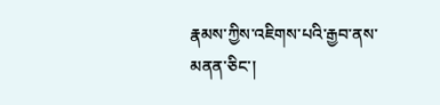རྣམས་ཀྱིས་འཇིགས་པའི་རྒྱབ་ནས་མནན་ཅིང་།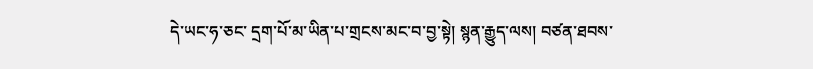དེ་ཡང་ཧ་ཅང་ དྲག་པོ་མ་ཡིན་པ་གྲངས་མང་བ་བྱ་སྟེ། སྙན་རྒྱུད་ལས། བཙན་ཐབས་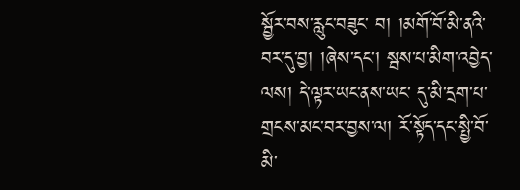སྦྱོར་བས་རླུང་བཟུང་ བ། །མགོ་བོ་མི་ནའི་བར་དུ་བྱ། །ཞེས་དང་། སྦས་པ་མིག་འབྱེད་ལས། དེ་ལྟར་ཡང་ནས་ཡང་ དུ་མི་དྲག་པ་གྲངས་མང་བར་བྱས་ལ། རོ་སྟོད་དང་སྤྱི་བོ་མི་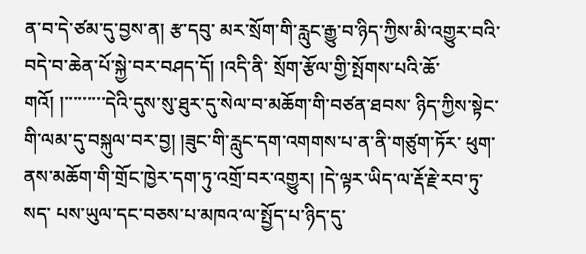ན་བ་དེ་ཙམ་དུ་བྱས་ན། རྩ་དབུ་ མར་སྲོག་གི་རླུང་རྒྱུ་བ་ཉིད་ཀྱིས་མི་འགྱུར་བའི་བདེ་བ་ཆེན་པོ་སྐྱེ་བར་བཤད་དོ། །འདི་ནི་ སྲོག་རྩོལ་གྱི་སྤོགས་པའི་ཆོ་གའོ། །་་་་་་་་་དེའི་དུས་སུ་ཐུར་དུ་སེལ་བ་མཆོག་གི་བཙན་ཐབས་ ཉིད་ཀྱིས་སྟེང་གི་ལམ་དུ་བསྐུལ་བར་བྱ། །ཟུང་གི་རླུང་དག་འགགས་པ་ན་ནི་གཙུག་ཏོར་ ཕུག་ནས་མཆོག་གི་གྲོང་ཁྱེར་དག་ཏུ་འགྲོ་བར་འགྱུར། །དེ་ལྟར་ཡིད་ལ་རྡོ་རྗེ་རབ་ཏུ་སད་ པས་ཡུལ་དང་བཅས་པ་མཁའ་ལ་སྤྱོད་པ་ཉིད་དུ་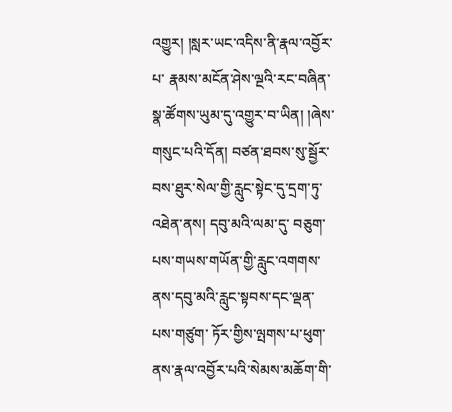འགྱུར། །སླར་ཡང་འདིས་ནི་རྣལ་འབྱོར་པ་ རྣམས་མངོན་ཤེས་ལྔའི་རང་བཞིན་སྣ་ཚོགས་ཡུམ་དུ་འགྱུར་བ་ཡིན། །ཞེས་གསུང་པའི་དོན། བཙན་ཐབས་སུ་སྦྱོར་བས་ཐུར་སེལ་གྱི་རླུང་སྟེང་དུ་དྲག་ཏུ་འཐེན་ནས། དབུ་མའི་ལམ་དུ་ བཅུག་པས་གཡས་གཡོན་གྱི་རླུང་འགགས་ནས་དབུ་མའི་རླུང་སྟབས་དང་ལྡན་པས་གཙུག་ ཏོར་གྱིས་ལྤགས་པ་ཕུག་ནས་རྣལ་འབྱོར་པའི་སེམས་མཆོག་གི་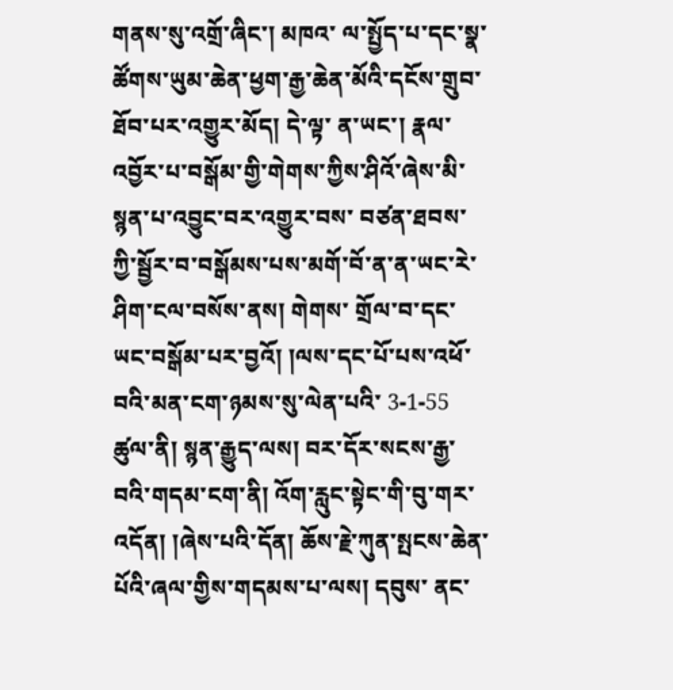གནས་སུ་འགྲོ་ཞིང་། མཁའ་ ལ་སྤྱོད་པ་དང་སྣ་ཚོགས་ཡུམ་ཆེན་ཕྱག་རྒྱ་ཆེན་མོའི་དངོས་གྲུབ་ཐོབ་པར་འགྱུར་མོད། དེ་ལྟ་ ན་ཡང་། རྣལ་འབྱོར་པ་བསྒོམ་གྱི་གེགས་ཀྱིས་ཤིའོ་ཞེས་མི་སྙན་པ་འབྱུང་བར་འགྱུར་བས་ བཙན་ཐབས་ཀྱི་སྦྱོར་བ་བསྒོམས་པས་མགོ་བོ་ན་ན་ཡང་རེ་ཤིག་ངལ་བསོས་ནས། གེགས་ གྲོལ་བ་དང་ཡང་བསྒོམ་པར་བྱའོ། །ལས་དང་པོ་པས་འཕོ་བའི་མན་ངག་ཉམས་སུ་ལེན་པའི་ 3-1-55 ཚུལ་ནི། སྙན་རྒྱུད་ལས། བར་དོར་སངས་རྒྱ་བའི་གདམ་ངག་ནི། འོག་རླུང་སྟེང་གི་བུ་གར་ འདོན། །ཞེས་པའི་དོན། ཆོས་རྗེ་ཀུན་སྤངས་ཆེན་པོའི་ཞལ་གྱིས་གདམས་པ་ལས། དབུས་ ནང་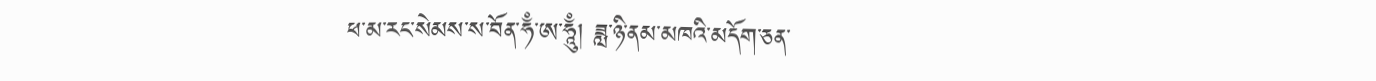ཕ་མ་རང་སེམས་ས་བོན་ཧྃ་ཨ་ཧཱུྃ། ཟླ་ཉི་ནམ་མཁའི་མདོག་ཅན་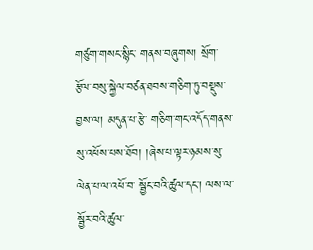གཙུག་གསང་སྙིང་ གནས་བཞུགས། སྲོག་རྩོལ་བསུ་སྐྱེལ་བཙན་ཐབས་གཅིག་ཏུ་བསྡུས་བྱས་ལ། མདུན་པ་རྩེ་ གཅིག་གང་འདོད་གནས་སུ་འཕོས་པས་ཐོབ། །ཞེས་པ་ལྟར་ཉམས་སུ་ལེན་པ་ལ་འཕོ་བ་ སྦྱོང་བའི་ཚུལ་དང་། ལས་ལ་སྦྱོར་བའི་ཚུལ་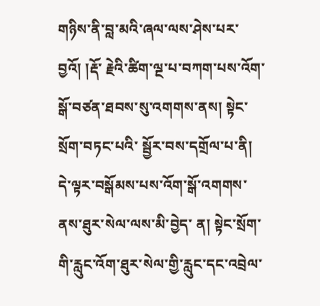གཉིས་ནི་བླ་མའི་ཞལ་ལས་ཤེས་པར་བྱའོ། །རྡོ་ རྗེའི་ཚིག་ལྔ་པ་བཀག་པས་འོག་སྒོ་བཙན་ཐབས་སུ་འགགས་ནས། སྟེང་སྲོག་བཏང་པའི་ སྦྱོར་བས་དགྲོལ་པ་ནི། དེ་ལྟར་བསྒོམས་པས་འོག་སྒོ་འགགས་ནས་ཐུར་སེལ་ལས་མི་བྱེད་ ན། སྟེང་སྲོག་གི་རླུང་འོག་ཐུར་སེལ་གྱི་རླུང་དང་འབྲེལ་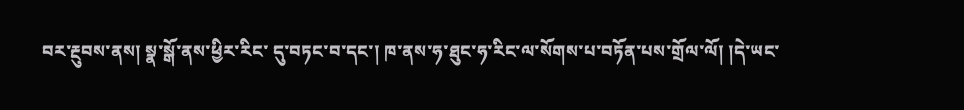བར་རྔུབས་ནས། སྣ་སྒོ་ནས་ཕྱིར་རིང་ དུ་བཏང་བ་དང་། ཁ་ནས་ཧ་ཐུང་ཧ་རིང་ལ་སོགས་པ་བཏོན་པས་གྲོལ་ལོ། །དེ་ཡང་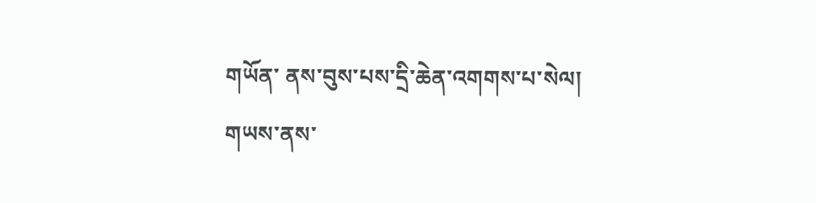གཡོན་ ནས་བུས་པས་དྲི་ཆེན་འགགས་པ་སེལ། གཡས་ནས་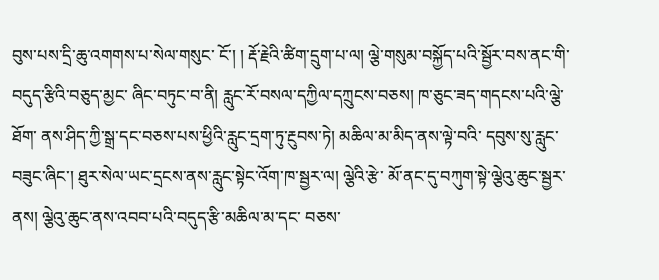བུས་པས་དྲི་ཆུ་འགགས་པ་སེལ་གསུང་ ངོ་། ། རྡོ་རྗེའི་ཚིག་དྲུག་པ་ལ། ལྕེ་གསུམ་བསྐྱོད་པའི་སྦྱོར་བས་ནང་གི་བདུད་རྩིའི་བཅུད་མྱང་ ཞིང་བཏུང་བ་ནི། རླུང་རོ་བསལ་དཀྱིལ་དཀྲུངས་བཅས། ཁ་ཅུང་ཟད་གདངས་པའི་ལྕེ་ཐོག་ ནས་ཤིད་ཀྱི་སྒྲ་དང་བཅས་པས་ཕྱིའི་རླུང་དྲག་ཏུ་རྔུབས་ཏེ། མཆིལ་མ་མིད་ནས་ལྟེ་བའི་ དབུས་སུ་རླུང་བཟུང་ཞིང་། ཐུར་སེལ་ཡང་དྲངས་ནས་རླུང་སྟེང་འོག་ཁ་སྦྱར་ལ། ལྕེའི་རྩེ་ མོ་ནང་དུ་བཀུག་སྟེ་ལྕེའུ་ཆུང་སྦྱར་ནས། ལྕེའུ་ཆུང་ནས་འབབ་པའི་བདུད་རྩི་མཆིལ་མ་དང་ བཅས་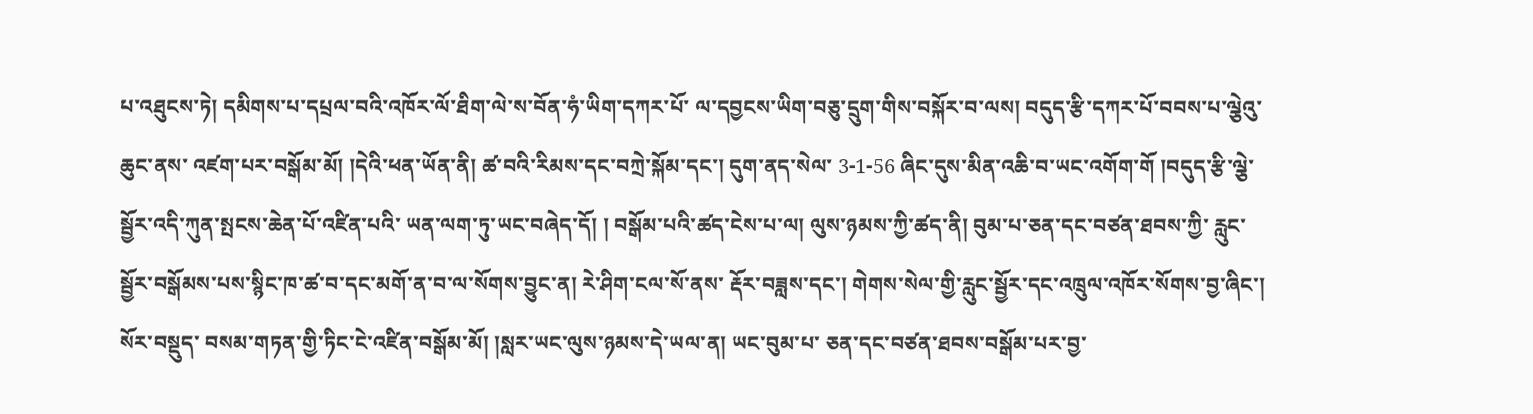པ་འཐུངས་ཏེ། དམིགས་པ་དཔྲལ་བའི་འཁོར་ལོ་ཐིག་ལེ་ས་བོན་ཧཾ་ཡིག་དཀར་པོ་ ལ་དབྱངས་ཡིག་བཅུ་དྲུག་གིས་བསྐོར་བ་ལས། བདུད་རྩི་དཀར་པོ་བབས་པ་ལྕེའུ་ཆུང་ནས་ འཛག་པར་བསྒོམ་མོ། །དེའི་ཕན་ཡོན་ནི། ཚ་བའི་རིམས་དང་བཀྲེ་སྐོམ་དང་། དུག་ནད་སེལ་ 3-1-56 ཞིང་དུས་མིན་འཆི་བ་ཡང་འགོག་གོ །བདུད་རྩི་ལྕེ་སྦྱོར་འདི་ཀུན་སྤངས་ཆེན་པོ་འཛིན་པའི་ ཡན་ལག་ཏུ་ཡང་བཞེད་དོ། ། བསྒོམ་པའི་ཚད་ངེས་པ་ལ། ལུས་ཉམས་ཀྱི་ཚད་ནི། བུམ་པ་ཅན་དང་བཙན་ཐབས་ཀྱི་ རླུང་སྦྱོར་བསྒོམས་པས་སྙིང་ཁ་ཚ་བ་དང་མགོ་ན་བ་ལ་སོགས་བྱུང་ན། རེ་ཤིག་ངལ་སོ་ནས་ རྡོར་བཟླས་དང་། གེགས་སེལ་གྱི་རླུང་སྦྱོར་དང་འཁྲུལ་འཁོར་སོགས་བྱ་ཞིང་། སོར་བསྡུད་ བསམ་གཏན་གྱི་ཏིང་ངེ་འཛིན་བསྒོམ་མོ། །སླར་ཡང་ལུས་ཉམས་དེ་ཡལ་ན། ཡང་བུམ་པ་ ཅན་དང་བཙན་ཐབས་བསྒོམ་པར་བྱ་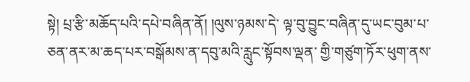སྟེ། པྲ་རྩི་མཆོད་པའི་དཔེ་བཞིན་ནོ། །ལུས་ཉམས་དེ་ ལྟ་བུ་བྱུང་བཞིན་དུ་ཡང་བུམ་པ་ཅན་ནར་མ་ཆད་པར་བསྒོམས་ན་དབུ་མའི་རླུང་སྟོབས་ལྡན་ གྱི་གཙུག་ཏོར་ཕུག་ནས་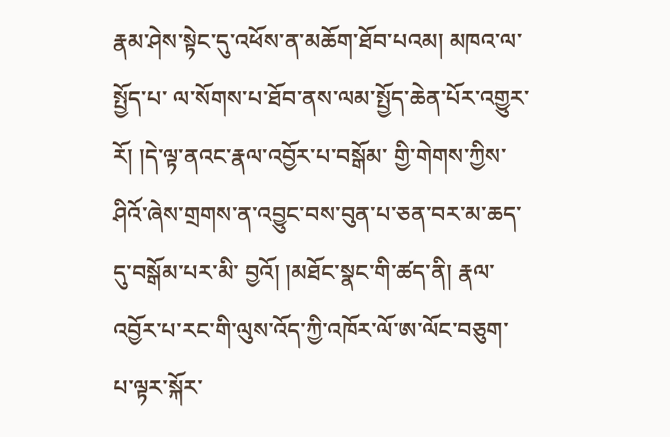རྣམ་ཤེས་སྟེང་དུ་འཕོས་ན་མཆོག་ཐོབ་པའམ། མཁའ་ལ་སྤྱོད་པ་ ལ་སོགས་པ་ཐོབ་ནས་ལམ་སྤྱོད་ཆེན་པོར་འགྱུར་རོ། །དེ་ལྟ་ནའང་རྣལ་འབྱོར་པ་བསྒོམ་ གྱི་གེགས་ཀྱིས་ཤིའོ་ཞེས་གྲགས་ན་འབྱུང་བས་བུན་པ་ཅན་བར་མ་ཆད་དུ་བསྒོམ་པར་མི་ བྱའོ། །མཐོང་སྣང་གི་ཚད་ནི། རྣལ་འབྱོར་པ་རང་གི་ལུས་འོད་ཀྱི་འཁོར་ལོ་ཨ་ལོང་བཅུག་ པ་ལྟར་སྐོར་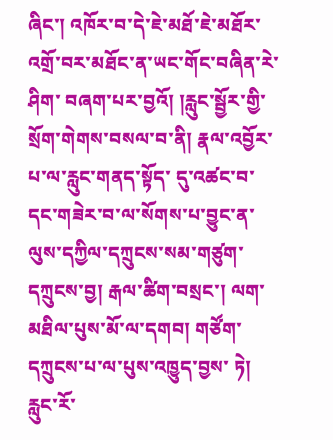ཞིང་། འཁོར་བ་དེ་ཇེ་མཐོ་ཇེ་མཐོར་འགྲོ་བར་མཐོང་ན་ཡང་གོང་བཞིན་རེ་ཤིག་ བཞག་པར་བྱའོ། །རླུང་སྦྱོར་གྱི་སྲོག་གེགས་བསལ་བ་ནི། རྣལ་འབྱོར་པ་ལ་རླུང་གནད་སྟོད་ དུ་འཚང་བ་དང་གཟེར་བ་ལ་སོགས་པ་བྱུང་ན་ལུས་དཀྱིལ་དཀྲུངས་སམ་གཙུག་དཀྲུངས་བྱ། རྒལ་ཚིག་བསྲང་། ལག་མཐིལ་པུས་མོ་ལ་དགབ། གཙོག་དཀྲུངས་པ་ལ་པུས་འཁྱུད་བྱས་ ཏེ། རླུང་རོ་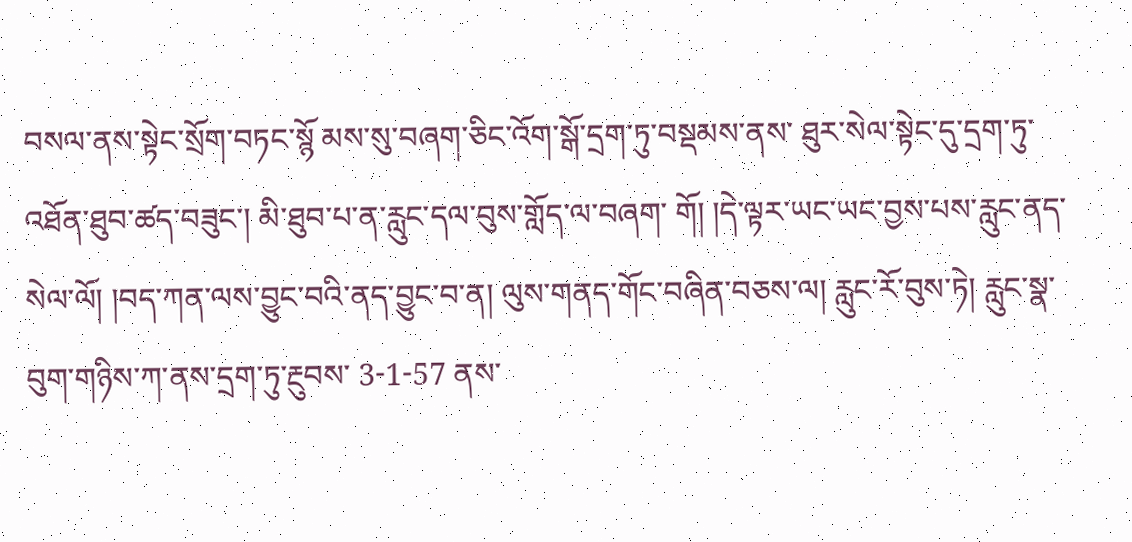བསལ་ནས་སྟེང་སྲོག་བཏང་སྙོ མས་སུ་བཞག་ཅིང་འོག་སྒོ་དྲག་ཏུ་བསྡམས་ནས་ ཐུར་སེལ་སྟེང་དུ་དྲག་ཏུ་འཐོན་ཐུབ་ཚད་བཟུང་། མི་ཐུབ་པ་ན་རླུང་དལ་བུས་གློད་ལ་བཞག་ གོ། །དེ་ལྟར་ཡང་ཡང་བྱས་པས་རླུང་ནད་སེལ་ལོ། །བད་ཀན་ལས་བྱུང་བའི་ནད་བྱུང་བ་ན། ལུས་གནད་གོང་བཞིན་བཅས་ལ། རླུང་རོ་བུས་ཏེ། རླུང་སྣ་བུག་གཉིས་ཀ་ནས་དྲག་ཏུ་རྔུབས་ 3-1-57 ནས་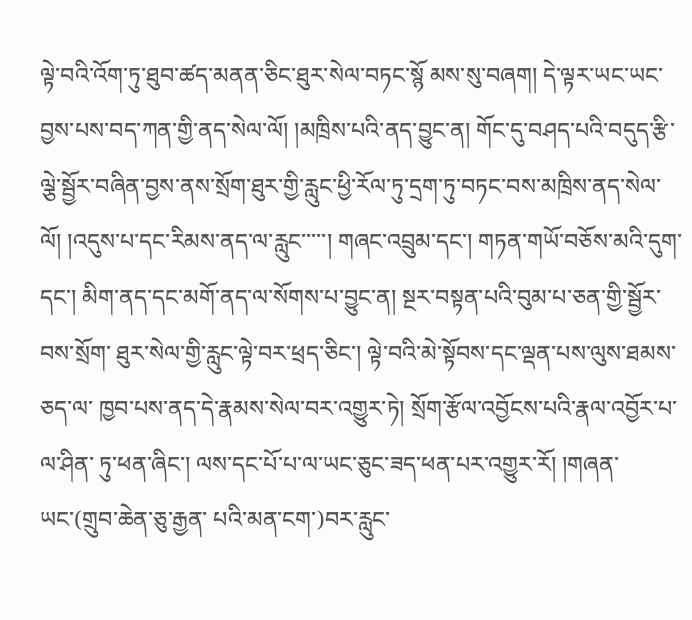ལྟེ་བའི་འོག་ཏུ་ཐུབ་ཚད་མནན་ཅིང་ཐུར་སེལ་བཏང་སྙོ མས་སུ་བཞག། དེ་ལྟར་ཡང་ཡང་ བྱས་པས་བད་ཀན་གྱི་ནད་སེལ་ལོ། །མཁྲིས་པའི་ནད་བྱུང་ན། གོང་དུ་བཤད་པའི་བདུད་རྩི་ ལྕེ་སྦྱོར་བཞིན་བྱས་ནས་སྲོག་ཐུར་གྱི་རླུང་ཕྱི་རོལ་ཏུ་དྲག་ཏུ་བཏང་བས་མཁྲིས་ནད་སེལ་ལོ། །འདུས་པ་དང་རིམས་ནད་ལ་རླུང་་་་་། གཞང་འབྲུམ་དང་། གཏན་གཡོ་བཅོས་མའི་དུག་དང་། མིག་ནད་དང་མགོ་ནད་ལ་སོགས་པ་བྱུང་ན། སྔར་བསྟན་པའི་བུམ་པ་ཅན་གྱི་སྦྱོར་བས་སྲོག་ ཐུར་སེལ་གྱི་རླུང་ལྟེ་བར་ཕྲད་ཅིང་། ལྟེ་བའི་མེ་སྟོབས་དང་ལྡན་པས་ལུས་ཐམས་ཅད་ལ་ ཁྱབ་པས་ནད་དེ་རྣམས་སེལ་བར་འགྱུར་ཏེ། སྲོག་རྩོལ་འབྱོངས་པའི་རྣལ་འབྱོར་པ་ལ་ཤིན་ ཏུ་ཕན་ཞིང་། ལས་དང་པོ་པ་ལ་ཡང་ཅུང་ཟད་ཕན་པར་འགྱུར་རོ། །གཞན་ཡང་(གྲུབ་ཆེན་ཅུ་རྒྱན་ པའི་མན་ངག་)བར་རླུང་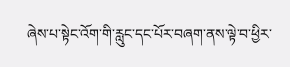ཞེས་པ་སྟེང་འོག་གི་རླུང་དང་པོར་བཞག་ནས་ལྟེ་བ་ཕྱིར་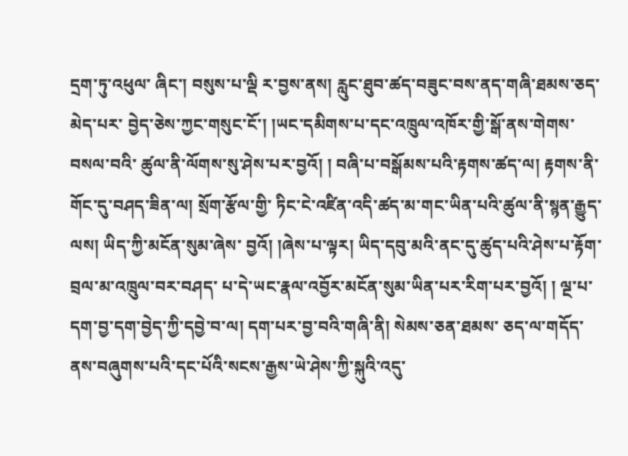དྲག་ཏུ་འཕུལ་ ཞིང་། བསུས་པ་ལྡི ར་བྱས་ནས། རླུང་ཐུབ་ཚད་བཟུང་བས་ནད་གཞི་ཐམས་ཅད་མེད་པར་ བྱེད་ཅེས་ཀྱང་གསུང་ངོ་། །ཡང་དམིགས་པ་དང་འཁྲུལ་འཁོར་གྱི་སྒོ་ནས་གེགས་བསལ་བའི་ ཚུལ་ནི་ལོགས་སུ་ཤེས་པར་བྱའོ། ། བཞི་པ་བསྒོམས་པའི་རྟགས་ཚད་ལ། རྟགས་ནི་གོང་དུ་བཤད་ཟིན་ལ། སྲོག་རྩོལ་གྱི་ ཏིང་ངེ་འཛིན་འདི་ཚད་མ་གང་ཡིན་པའི་ཚུལ་ནི་སྙན་རྒྱུད་ལས། ཡིད་ཀྱི་མངོན་སུམ་ཞེས་ བྱའོ། །ཞེས་པ་ལྟར། ཡིད་དབུ་མའི་ནང་དུ་ཚུད་པའི་ཤེས་པ་རྟོག་བྲལ་མ་འཁྲུལ་བར་བཤད་ པ་དེ་ཡང་རྣལ་འབྱོར་མངོན་སུམ་ཡིན་པར་རིག་པར་བྱའོ། ། ལྔ་པ་དག་བྱ་དག་བྱེད་ཀྱི་དབྱེ་བ་ལ། དག་པར་བྱ་བའི་གཞི་ནི། སེམས་ཅན་ཐམས་ ཅད་ལ་གདོད་ནས་བཞུགས་པའི་དང་པོའི་སངས་རྒྱས་ཡེ་ཤེས་ཀྱི་སྐུའི་འདུ་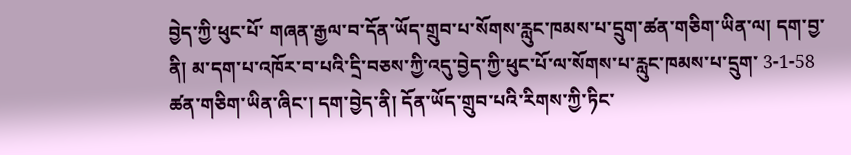བྱེད་ཀྱི་ཕུང་པོ་ གཞན་རྒྱལ་བ་དོན་ཡོད་གྲུབ་པ་སོགས་རླུང་ཁམས་པ་དྲུག་ཚན་གཅིག་ཡིན་ལ། དག་བྱ་ནི། མ་དག་པ་འཁོར་བ་པའི་དྲི་བཅས་ཀྱི་འདུ་བྱེད་ཀྱི་ཕུང་པོ་ལ་སོགས་པ་རླུང་ཁམས་པ་དྲུག་ 3-1-58 ཚན་གཅིག་ཡིན་ཞིང་། དག་བྱེད་ནི། དོན་ཡོད་གྲུབ་པའི་རིགས་ཀྱི་ཏིང་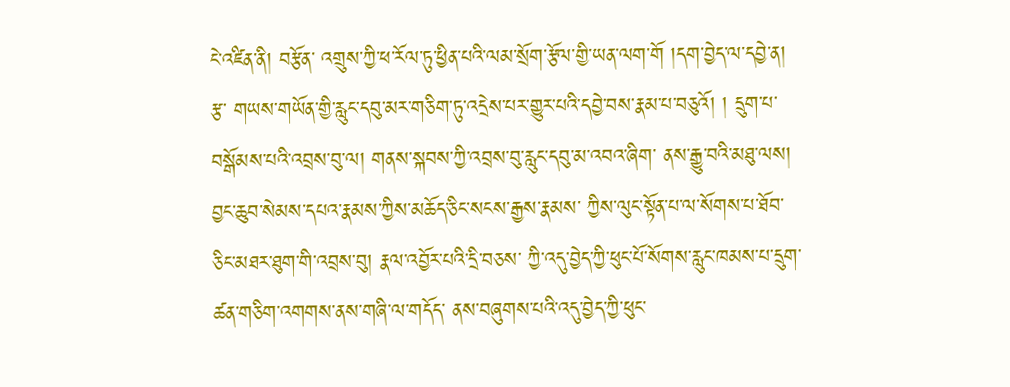ངེ་འཛིན་ནི། བརྩོན་ འགྲུས་ཀྱི་ཕ་རོལ་ཏུ་ཕྱིན་པའི་ལམ་སྲོག་རྩོལ་གྱི་ཡན་ལག་གོ །དག་བྱེད་ལ་དབྱེ་ན། རྩ་ གཡས་གཡོན་གྱི་རླུང་དབུ་མར་གཅིག་ཏུ་འདྲེས་པར་གྱུར་པའི་དབྱེ་བས་རྣམ་པ་བཅུའོ། ། དྲུག་པ་བསྒོམས་པའི་འབྲས་བུ་ལ། གནས་སྐབས་ཀྱི་འབྲས་བུ་རླུང་དབུ་མ་འབའ་ཞིག་ ནས་རྒྱུ་བའི་མཐུ་ལས། བྱང་ཆུབ་སེམས་དཔའ་རྣམས་ཀྱིས་མཆོད་ཅིང་སངས་རྒྱས་རྣམས་ ཀྱིས་ལུང་སྟོན་པ་ལ་སོགས་པ་ཐོབ་ཅིང་མཐར་ཐུག་གི་འབྲས་བུ། རྣལ་འབྱོར་པའི་དྲི་བཅས་ ཀྱི་འདུ་བྱེད་ཀྱི་ཕུང་པོ་སོགས་རླུང་ཁམས་པ་དྲུག་ཚན་གཅིག་འགགས་ནས་གཞི་ལ་གདོད་ ནས་བཞུགས་པའི་འདུ་བྱེད་ཀྱི་ཕུང་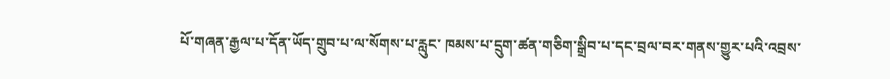པོ་གཞན་རྒྱལ་པ་དོན་ཡོད་གྲུབ་པ་ལ་སོགས་པ་རླུང་ ཁམས་པ་དྲུག་ཚན་གཅིག་སྒྲིབ་པ་དང་བྲལ་བར་གནས་གྱུར་པའི་འབྲས་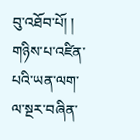བུ་འཐོབ་པོ། ། གཉིས་པ་འཛིན་པའི་ཡན་ལག་ལ་སྔར་བཞིན་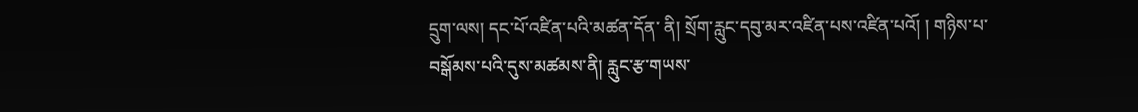དྲུག་ལས། དང་པོ་འཛིན་པའི་མཚན་དོན་ ནི། སྲོག་རླུང་དབུ་མར་འཛིན་པས་འཛིན་པའོ། ། གཉིས་པ་བསྒོམས་པའི་དུས་མཚམས་ནི། རླུང་རྩ་གཡས་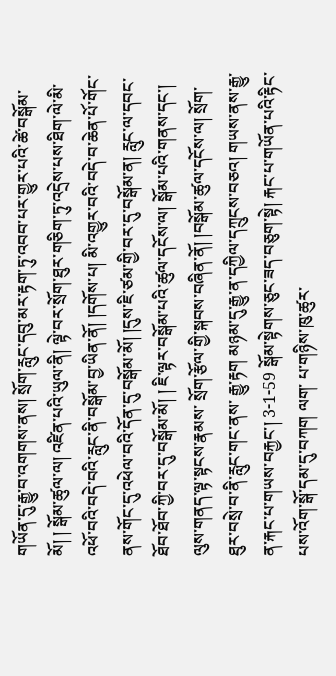གཡོན་དུ་རྒྱུ་བ་འགགས་ནས། སྲོག་རླུང་དབུ་མར་རྟག་ཏུ་འབབ་པར་གྱུར་པའི་ཚེ་བསྒོམ་མོ། ། སྒོམ་ཚུལ་ལ། འཛིན་པའི་ཡུལ་ནི། ལྟེ་བར་སྲོག་ཐུར་གཅིག་ཏུ་འདྲེས་པས་ཐིག་ལེ་མི་ འཕོ་བའི་བདེ་བའི་རླུང་ནི་བསྒོམ་བྱ་ཡིན་ནོ། །དགོས་པ། མི་འགྱུར་བའི་བདེ་བ་ཆེན་པོ་གོང་ ནས་གོང་དུ་འཕེལ་བའི་དོན་དུ་བསྒོམ་མོ། །དུས་ཇི་ཙམ་གྱི་བར་དུ་བསྒོམ་ན། རླུང་ལ་དབང་ ཐོབ་ཐོབ་ཀྱི་བར་དུ་བསྒོམ་མོ། ། ཇི་ལྟར་བསྒོམ་པའི་ཚུལ་དངོས་ལ། སྒོམ་པའི་གནས་དང་། ལུས་གནད་ལྟ་སྟངས་རྣམས་ སྲོག་རྩོལ་གྱི་སྐབས་བཞིན་ནོ། །བསྒོམ་ཚུལ་དངོས་ལ། སྲོག་ཐུར་བསྲེ་བ་ནི་རླུང་གང་ནས་ རྒྱུ་རྟག མཉམ་དུ་རྒྱུ་ན་དཀྱིལ་དཀྲུངས་བཅའ། གཡས་ནས་རྒྱུ་ན་རྐང་པ་གཡས་བརྐྱང་། 3-1-59 སྒོམ་སྟེགས་ཅུང་ཟད་བཅུག་སྟེ། རྐང་པ་གཡོན་པའི་རྟིང་པས་འོག་སྒོ་དམ་དུ་བཀག ལག་ པ་གཉིས་ཁུ་ཚུར་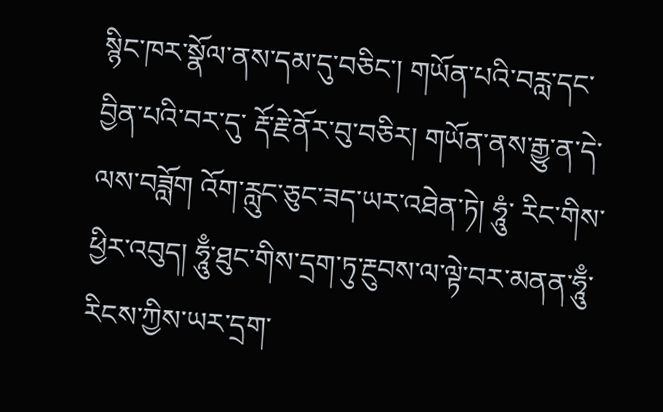སྙིང་ཁར་སྣོལ་ནས་དམ་དུ་བཅིང་། གཡོན་པའི་བརླ་དང་བྱིན་པའི་བར་དུ་ རྡོ་རྗེ་ནོར་བུ་བཅིར། གཡོན་ནས་རྒྱུ་ན་དེ་ལས་བཟློག འོག་རླུང་ཅུང་ཟད་ཡར་འཐེན་ཏེ། ཧཱུཾ་ རིང་གིས་ཕྱིར་འབུད། ཧཱུྃ་ཐུང་གིས་དྲག་ཏུ་རྔུབས་ལ་ལྟེ་བར་མནན་ཧཱུྃ་རིངས་ཀྱིས་ཡར་དྲག་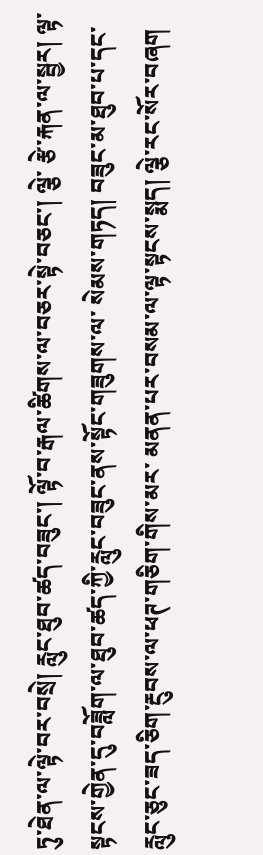ཏུ་ཐེན་ལ་ལྟེ་བར་བསྲེ། རླུང་ཐུབ་ཚད་བཟུང་། ལྟོ་བ་རྒལ་ཚིགས་ལ་བཅར་སྟེ་བཅང་། ལྕེ་ རྩེ་རྐན་ལ་སྦྱར། ལྟ་སྟངས་གྱེན་དུ་བཟློག་ལ་ཐུབ་ཚད་ཀྱི་རླུང་བཟུང་ནས་སྟོང་གཟུགས་ལ་ སེམས་གཏད། བཟུང་མ་ཐུབ་པ་དང་རླུང་ཅུང་ཟད་ཅིག་རྔུབས་ལ་ཕཊ་གཅིག་གིས་མར་ མནན་པར་བསམ་ལ་ལྟ་སྟངས་སྨད། ལྕེ་རང་སོར་བཞག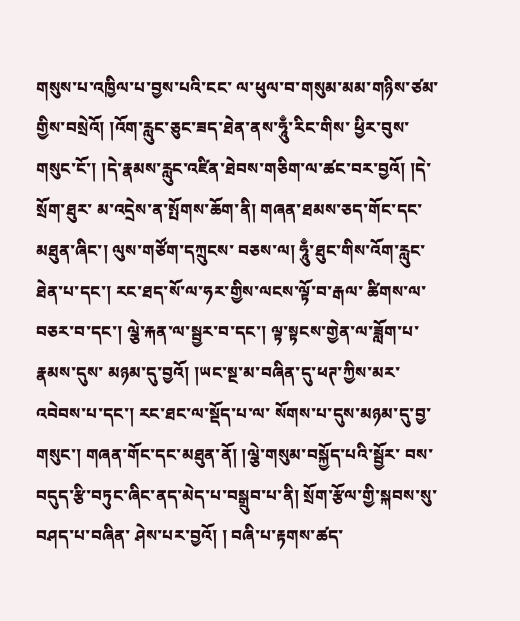གསུས་པ་འཁྱིལ་པ་བྱས་པའི་ངང་ ལ་ཕུལ་བ་གསུམ་མམ་གཉིས་ཙམ་གྱིས་བསྲེའོ། །འོག་རླུང་ཅུང་ཟད་ཐེན་ནས་ཧཱུྃ་རིང་གིས་ ཕྱིར་བུས་གསུང་ངོ་། །དེ་རྣམས་རླུང་འཛིན་ཐེབས་གཅིག་ལ་ཚང་བར་བྱའོ། །དེ་སྲོག་ཐུར་ མ་འདྲེས་ན་སྤོགས་ཆོག་ནི། གཞན་ཐམས་ཅད་གོང་དང་མཐུན་ཞིང་། ལུས་གཙོག་དཀྲུངས་ བཅས་ལ། ཧཱུྃ་ཐུང་གིས་འོག་རླུང་ཐེན་པ་དང་། རང་ཐད་སོ་ལ་ཧར་གྱིས་ལངས་ལྟོ་བ་རྒལ་ ཚིགས་ལ་བཅར་བ་དང་། ལྕེ་རྐན་ལ་སྦྱར་བ་དང་། ལྟ་སྟངས་གྱེན་ལ་ཟློག་པ་རྣམས་དུས་ མཉམ་དུ་བྱའོ། །ཡང་སྔ་མ་བཞིན་དུ་ཕཊ་ཀྱིས་མར་འབེབས་པ་དང་། རང་ཐང་ལ་སྡོད་པ་ལ་ སོགས་པ་དུས་མཉམ་དུ་བྱ་གསུང་། གཞན་གོང་དང་མཐུན་ནོ། །ལྕེ་གསུམ་བསྐྱོད་པའི་སྦྱོར་ བས་བདུད་རྩི་བཏུང་ཞིང་ནད་མེད་པ་བསྒྲུབ་པ་ནི། སྲོག་རྩོལ་གྱི་སྐབས་སུ་བཤད་པ་བཞིན་ ཤེས་པར་བྱའོ། ། བཞི་པ་རྟགས་ཚད་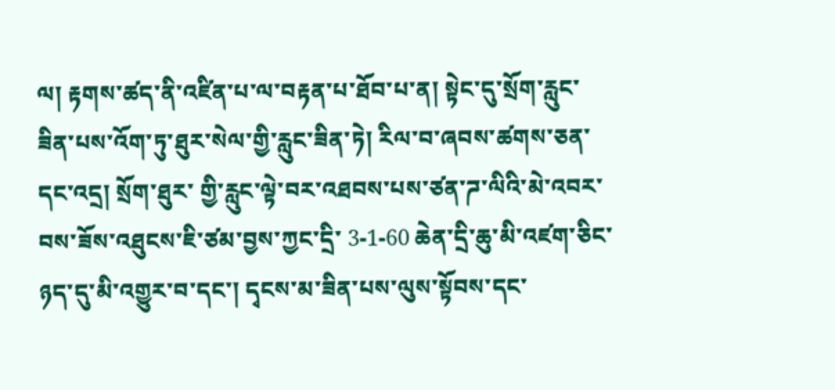ལ། རྟགས་ཚད་ནི་འཛིན་པ་ལ་བརྟན་པ་ཐོབ་པ་ན། སྟེང་དུ་སྲོག་རླུང་ ཟིན་པས་འོག་ཏུ་ཐུར་སེལ་གྱི་རླུང་ཟིན་ཏེ། རིལ་བ་ཞབས་ཚགས་ཅན་དང་འདྲ། སྲོག་ཐུར་ གྱི་རླུང་ལྟེ་བར་འཐབས་པས་ཙན་ཌ་ལིའི་མེ་འབར་བས་ཟོས་འཐུངས་ཇི་ཙམ་བྱས་ཀྱང་དྲི་ 3-1-60 ཆེན་དྲི་ཆུ་མི་འཛག་ཅིང་ཉད་དུ་མི་འགྱུར་བ་དང་། དྭངས་མ་ཟིན་པས་ལུས་སྟོབས་དང་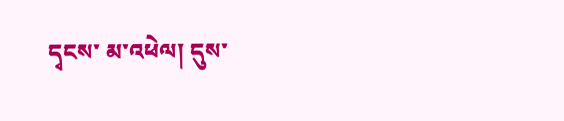དྭངས་ མ་འཕེལ། དུས་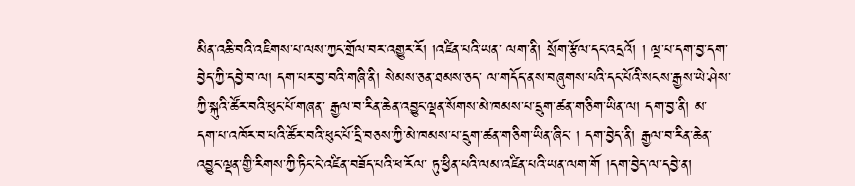མིན་འཆི་བའི་འཇིགས་པ་ལས་ཀྱང་གྲོལ་བར་འགྱུར་རོ། །འཛིན་པའི་ཡན་ ལག་ནི། སྲོག་རྩོལ་དང་འདྲའོ། ། ལྔ་པ་དག་བྱ་དག་བྱེད་ཀྱི་དབྱེ་བ་ལ། དག་པར་བྱ་བའི་གཞི་ནི། སེམས་ཅན་ཐམས་ཅད་ ལ་གདོད་ནས་བཞུགས་པའི་དང་པོའི་སངས་རྒྱས་ཡེ་ཤེས་ཀྱི་སྐུའི་ཚོར་བའི་ཕུང་པོ་གཞན་ རྒྱལ་བ་རིན་ཆེན་འབྱུང་ལྡན་སོགས་མེ་ཁམས་པ་དྲུག་ཚན་གཅིག་ཡིན་ལ། དག་བྱ་ནི། མ་ དག་པ་འཁོར་བ་པའི་ཚོར་བའི་ཕུང་པོ་དྲི་བཅས་ཀྱི་མེ་ཁམས་པ་དྲུག་ཚན་གཅིག་ཡིན་ཞིང་ ། དག་བྱེད་ནི། རྒྱལ་བ་རིན་ཆེན་འབྱུང་ལྡན་གྱི་རིགས་ཀྱི་ཏིང་ངེ་འཛིན་བཟོད་པའི་ཕ་རོལ་ ཏུ་ཕྱིན་པའི་ལམ་འཛིན་པའི་ཡན་ལག་གོ །དག་བྱེད་ལ་དབྱེ་ན།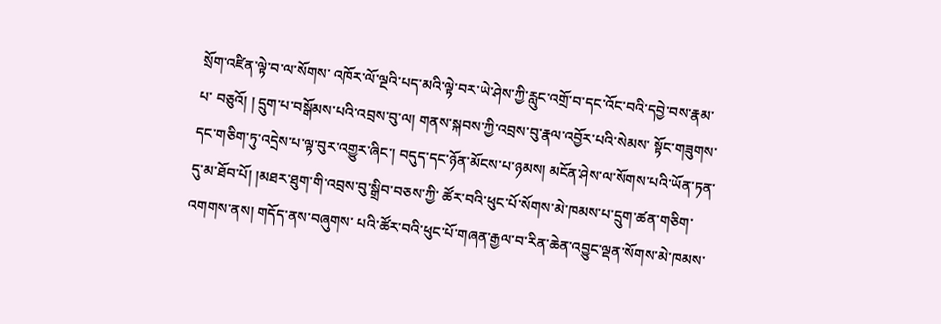སྲོག་འཛིན་ལྟེ་བ་ལ་སོགས་ འཁོར་ལོ་ལྔའི་པད་མའི་ལྟེ་བར་ཡེ་ཤེས་ཀྱི་རླུང་འགྲོ་བ་དང་འོང་བའི་དབྱེ་བས་རྣམ་པ་ བཅུའོ། ། དྲུག་པ་བསྒོམས་པའི་འབྲས་བུ་ལ། གནས་སྐབས་ཀྱི་འབྲས་བུ་རྣལ་འབྱོར་པའི་སེམས་ སྟོང་གཟུགས་དང་གཅིག་ཏུ་འདྲེས་པ་ལྟ་བུར་འགྱུར་ཞིང་། བདུད་དང་ཉོན་མོངས་པ་ཉམས། མངོན་ཤེས་ལ་སོགས་པའི་ཡོན་ཏན་དུ་མ་ཐོབ་པོ། །མཐར་ཐུག་གི་འབྲས་བུ་སྒྲིབ་བཅས་ཀྱི་ ཚོར་བའི་ཕུང་པོ་སོགས་མེ་ཁམས་པ་དྲུག་ཚན་གཅིག་འགགས་ནས། གདོད་ནས་བཞུགས་ པའི་ཚོར་བའི་ཕུང་པོ་གཞན་རྒྱལ་བ་རིན་ཆེན་འབྱུང་ལྡན་སོགས་མེ་ཁམས་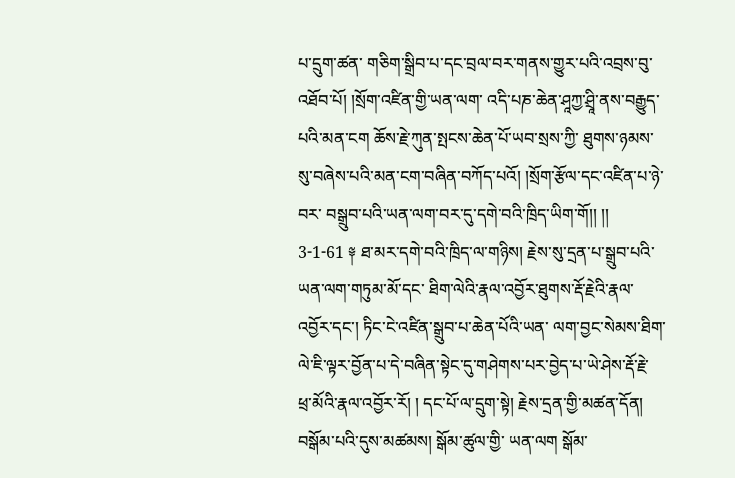པ་དྲུག་ཚན་ གཅིག་སྒྲིབ་པ་དང་བྲལ་བར་གནས་གྱུར་པའི་འབྲས་བུ་འཐོབ་པོ། །སྲོག་འཛིན་གྱི་ཡན་ལག་ འདི་པཎ་ཆེན་ཤཱཀྱ་ཤྲཱི་ནས་བརྒྱུད་པའི་མན་ངག ཆོས་རྗེ་ཀུན་སྤངས་ཆེན་པོ་ཡབ་སྲས་ཀྱི་ ཐུགས་ཉམས་སུ་བཞེས་པའི་མན་ངག་བཞིན་བཀོད་པའོ། །སྲོག་རྩོལ་དང་འཛིན་པ་ཉེ་བར་ བསྒྲུབ་པའི་ཡན་ལག་བར་དུ་དགེ་བའི་ཁྲིད་ཡིག་གོ།། །། 3-1-61 ༈ ཐ་མར་དགེ་བའི་ཁྲིད་ལ་གཉིས། རྗེས་སུ་དྲན་པ་སྒྲུབ་པའི་ཡན་ལག་གཏུམ་མོ་དང་ ཐིག་ལེའི་རྣལ་འབྱོར་ཐུགས་རྡོ་རྗེའི་རྣལ་འབྱོར་དང་། ཏིང་ངེ་འཛིན་སྒྲུབ་པ་ཆེན་པོའི་ཡན་ ལག་བྱང་སེམས་ཐིག་ལེ་ཇི་ལྟར་བྱོན་པ་དེ་བཞིན་སྟེང་དུ་གཤེགས་པར་བྱེད་པ་ཡེ་ཤེས་རྡོ་རྗེ་ ཕྲ་མོའི་རྣལ་འབྱོར་རོ། ། དང་པོ་ལ་དྲུག་སྟེ། རྗེས་དྲན་གྱི་མཚན་དོན། བསྒོམ་པའི་དུས་མཚམས། སྒོམ་ཚུལ་གྱི་ ཡན་ལག སྒོམ་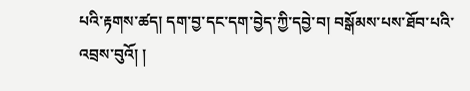པའི་རྟགས་ཚད། དག་བྱ་དང་དག་བྱེད་ཀྱི་དབྱེ་བ། བསྒོམས་པས་ཐོབ་པའི་ འབྲས་བུའོ། །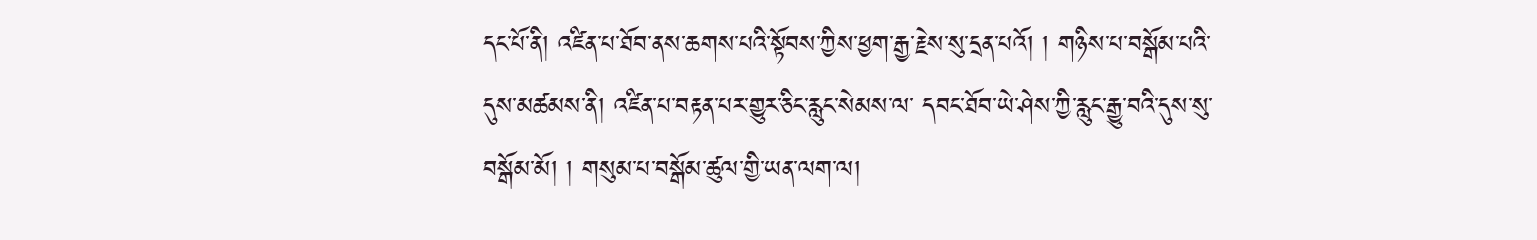དང་པོ་ནི། འཛིན་པ་ཐོབ་ནས་ཆགས་པའི་སྟོབས་ཀྱིས་ཕྱག་རྒྱ་རྗེས་སུ་དྲན་པའོ། ། གཉིས་པ་བསྒོམ་པའི་དུས་མཚམས་ནི། འཛིན་པ་བརྟན་པར་གྱུར་ཅིང་རླུང་སེམས་ལ་ དབང་ཐོབ་ཡེ་ཤེས་ཀྱི་རླུང་རྒྱུ་བའི་དུས་སུ་བསྒོམ་མོ། ། གསུམ་པ་བསྒོམ་ཚུལ་གྱི་ཡན་ལག་ལ།